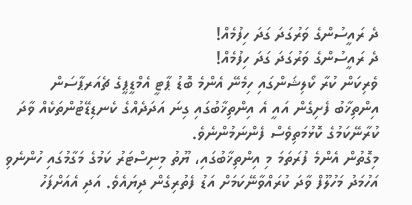ދެ ރައީސުންގެ ވަރުގަދަ ގަދަ ހިފުމެއް!
ދެ ރައީސުންގެ ވަރުގަދަ ގަދަ ހިފުމެއް!
ވެރިކަން ކުރާ ކޯލިޝަންގައި ހިމެނޭ އެންމެ ބޮޑު ޕާޓީ އެމްޑީޕީގެ ޗެއަރޕާސަން އިންތިޚާބު ފެށިގެން އައީ އެ އިންތިޚާބުގައި ގިނަ އަދަދެއްގެ ކެނޑިޑޭޓުންތަކެއް ވާދަ ކުރާނޭކަމުގެ ކޮޅުމަތިވެސް ފެންނަމުންނެވެ.
މިގޮތުން އެންމެ ފުރަތަމަ މި އިންތިޚާބުގައި، ޔޫތު މިނިސްޓަރު ކަމުގެ މަގާމުގައި ހުންނެވި އަހުމަދު މަހުލޫފް ވާދަ ކުރައްވާނޭކަމަށް އަޑު ފެތުރިގެން ދިޔައެވެ. އަދި އެއަށްފަހު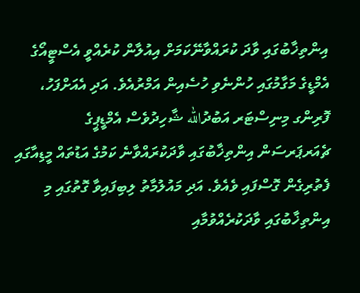އިންތިޚާބުގައި ވާދަ ކުރައްވާނޭކަމަށް އިއުލާން ކުރެއްވީ އެސްޓީއޯގެ އެމްޑީގެ މަގާމުގައި ހުންނެވި ހުސެއިން އަމްރުއެވެ. އަދި އެއަށްފަހު، ފޮރިންގ މިނިސްޓަރ އަބުދުالله ޝާހިދުވެސް އެމްޑީޕީގެ ޗެއަރޕަރސަން އިންތިޚާބުގައި ވާދަކުރައްވާނެ ކަމުގެ އަޑުތައް މީޑިއާގައި ފެތުރިގެން ގޮސްފައި ވެއެވެ. އަދި މައުލުމާތު ލިބިފައިވާ ގޮތުގައި މި އިންތިޚާބުގައި ވާދަކުރެއްވުމާއި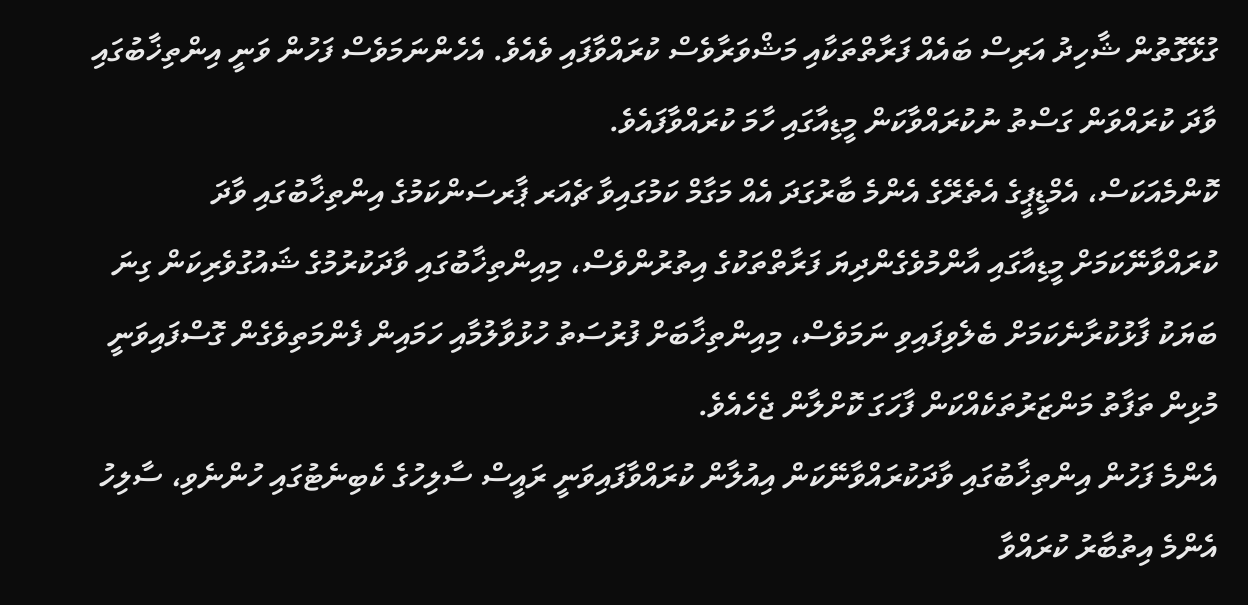ގުޅޭގޮތުން ޝާހިދު އަރިސް ބައެއް ފަރާތްތަކާއި މަޝްވަރާވެސް ކުރައްވާފައި ވެއެވެ. އެހެންނަމަވެސް ފަހުން ވަނީ އިންތިޚާބުގައި ވާދަ ކުރައްވަން ގަސްތު ނުކުރައްވާކަން މީޑިއާގައި ހާމަ ކުރައްވާފައެވެ.
ކޮންމެއަކަސް، އެމްޑީޕީގެ އެތެރޭގެ އެންމެ ބާރުގަދަ އެއް މަގާމް ކަމުގައިވާ ޗެއަރ ޕާރސަންކަމުގެ އިންތިޚާބުގައި ވާދަ ކުރައްވާނޭކަމަށް މީޑިއާގައި އާންމުވެގެންދިޔަ ފަރާތްތަކުގެ އިތުރުންވެސް، މިއިންތިޚާބުގައި ވާދަކުރުމުގެ ޝައުގުވެރިކަން ގިނަ ބަޔަކު ފާޅުކުރާނެކަމަށް ބެލެވިފައިވި ނަމަވެސް، މިއިންތިޚާބަށް ފުރުސަތު ހުޅުވާލުމާއި ހަމައިން ފެންމަތިވެގެން ގޮސްފައިވަނީ މުޅިން ތަފާތު މަންޒަރުތަކެއްކަން ފާހަގަ ކޮށްލާން ޖެހެއެވެ.
އެންމެ ފަހުން އިންތިޚާބުގައި ވާދަކުރައްވާނޭކަން އިއުލާން ކުރައްވާފައިވަނީ ރައީސް ސާލިހުގެ ކެބިނެޓުގައި ހުންނެވި، ސާލިހު އެންމެ އިތުބާރު ކުރައްވާ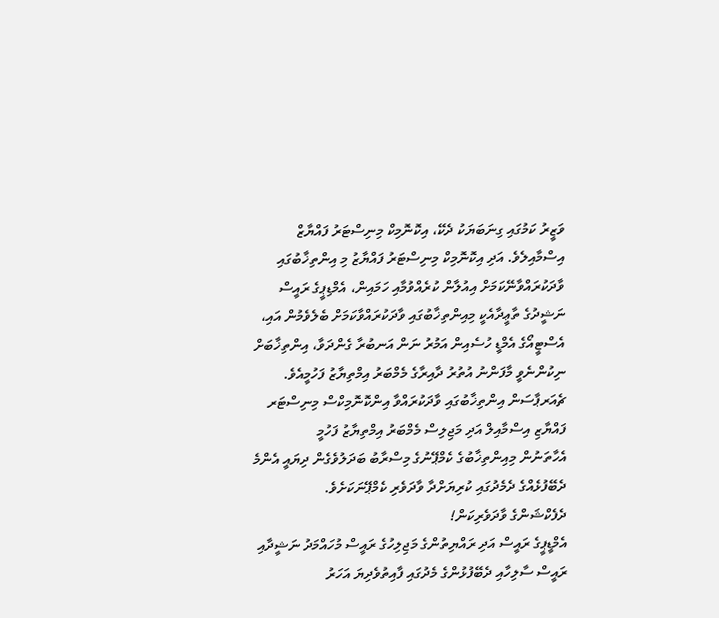ވަޒީރު ކަމުގައި ގިނަބަޔަކު ދެކޭ، އިކޮނޮމިކް މިނިސްޓަރު ފައްޔާޒް އިސްމާއިލެވެ. އަދި އިކޮނޮމިކް މިނިސްޓަރު ފައްޔާޒު މި އިންތިޚާބުގައި ވާދަކުރައްވާނޭކަމަށް އިއުލާން ކުރެއްވުމާއި ހަމައިން، އެމްޑިޕީގެ ރައީސް ނަޝީދުގެ ތާޢީދާއެކީ މިއިންތިޚާބުގައި ވާދަކުރައްވާކަމަށް ބެލެވެމުން އައި، އެސްޓީއޯގެ އެމްޑީ ހުސެއިން އަމުރު ނަން އަނބުރާ ގެންދަވާ، އިންތިޚާބަށް ނިކުންނެވީ މާފަންނު އުތުރު ދާއިރާގެ މެމްބަރު އިމްތިޔާޒު ފަހުމީއެވެ.
ޗެއަރޕާސަން އިންތިޚާބުގައި ވާދަކުރައްވާ އިންކޮނޮމިކްސް މިނިސްޓަރ ފައްޔާޒި އިސްމާއިލް އަދި މަޖިލިސް މެމްބަރު އިމްތިޔާޒު ފަހުމީ
އެހާތަނުން މިއިންތިޚާބުގެ ކެމްޕޭނުގެ މިސްރާބު ބަދަލުވެގެން ދިޔައީ އެންމެ ދެބޭފުޅެއްގެ ދެމެދުގައި ކުރިޔަށްދާ ވާދަވެރި ކެމްޕޭނަކަށެވެ.
ދެފެކްޝަންގެ ވާދަވެރިކަން!
އެމްޑީޕީގެ ރައީސް އަދި ރައްޔިތުންގެ މަޖިލިހުގެ ރައީސް މުހައްމަދު ނަޝީދާއި ރައީސް ސާލިހާއި ދެބޭފުޅުންގެ މެދުގައި ފާއިތުވެދިޔަ އަހަރު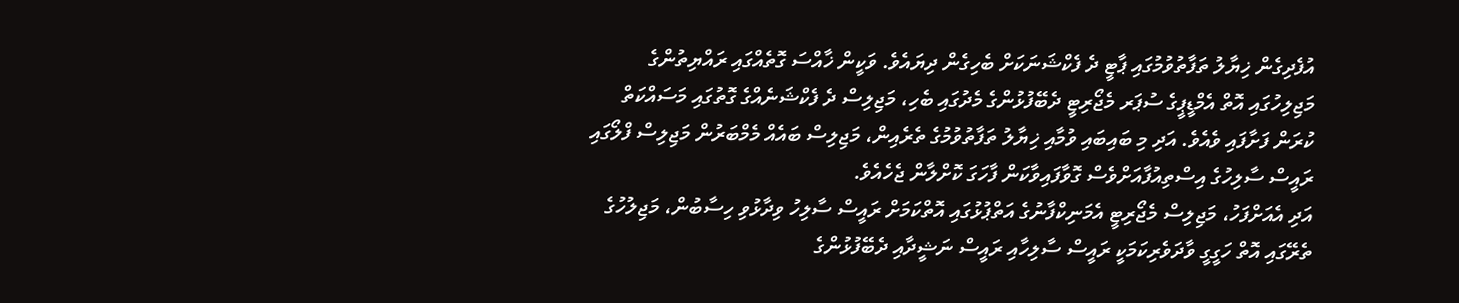އުފެދިގެން ޚިޔާލު ތަފާތުވުމުގައި ޕާޓީ ދެ ފެކްޝަނަކަށް ބެހިގެން ދިޔައެވެ. ވަކީން ޚާއްސަ ގޮތެއްގައި ރައްޔިތުންގެ މަޖިލިހުގައި އޮތް އެމްޑީޕީގެ ސުޕަރ މެޖޯރިޓީ ދެބޭފުޅުންގެ މެދުގައި ބެހި، މަޖިލިސް ދެ ފެކްޝަނެއްގެ ގޮތުގައި މަސައްކަތް ކުރަން ފަށާފައި ވެއެވެ. އަދި މި ބައިބައި ވުމާއި ޚިޔާލު ތަފާތުވުމުގެ ތެރެއިން، މަޖިލިސް ބައެއް މެމްބަރުން މަޖިލިސް ފްލޯގައި ރައީސް ސާލިހުގެ އިސްތިއުފާއަށްވެސް ގޮވާފައިވާކަން ފާހަގަ ކޮށްލާން ޖެހެއެވެ.
އަދި އެއަށްފަހު، މަޖިލިސް މެޖޯރިޓީ އެމަނިކްފާނުގެ އަތްޕުޅުގައި އޮތްކަމަށް ރައީސް ސާލިހު ވިދާޅުވި ހިސާބުން، މަޖިލުހުގެ ތެރޭގައި އޮތް ހަގީގީ ވާދަވެރިކަމަކީ ރައީސް ސާލިހާއި ރައީސް ނަޝީދާއި ދެބޭފުޅުންގެ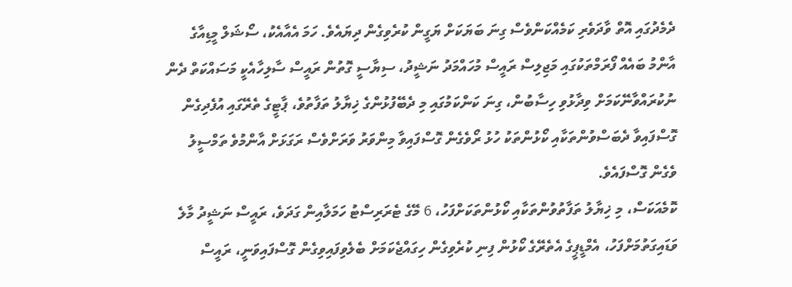ދެމެދުގައި އޮތް ވާދަވެރި ކަމެއްކަންވެސް ގިނަ ބަޔަކަށް ޔަގީން ކުރެވިގެން ދިޔައެވެ. ހަމަ އެއާއެކު، ސޯޝަލް މީޑިއާގެ އާންމު ބައެއް ފޯރަމްތަކުގައި މަޖިލިސް ރައީސް މުހައްމަދު ނަޝީދު، ސިޔާސީ ގޮތުން ރައީސް ސާލިހާއެކީ މަސައްކަތް ދެން ނުކުރައްވާނޭކަމަށް ވިދާޅުވި ހިސާބުން، ގިނަ ކަންކަމުގައި މި ދެބޭފުޅުންގެ ޚިޔާލު ތަފާތުވެ، ޕާޓީގެ ތެރޭގައި އުފެދިގެން ގޮސްފައިވާ ދެބަސްވުންތަކާއި ކޯޅުންތަކު ހުޅު ރޯވެގެން ގޮސްފައިވާ މިންވަރު ވަރަށްވެސް ރަގަޅަށް އާންމުވެ ތަމްސީލު ވެގެން ގޮސްފައެވެ.
ކޮމެއަކަސް، މި ޚިޔާލު ތަފާތުވުންތަކާއި ކޯޅުންތަކަށްފަހު، 6 މޭގެ ޓެރަރިސްޓު ހަމަލާއިން ގަދަވެ، ރައީސް ނަޝީދު މާލެ ވަޑައިގަތުމަށްފަހު، އެމްޑީޕީގެ އެތެރޭގެ ކޯޅުން ފިނި ކުރެވިގެން ހިގައްޖެކަމަށް ބެލެވިފައިވިގެން ގޮސްފައިވަނީ، ރައީސް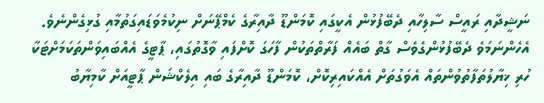ނަޝީދާއި ރައީސް ސާލިހާއި ދެބޭފުޅުން އެކީގައި ކޮމަންޑޫ ދާއިރާގެ ކެމްޕޭނަށް ނިކުމެވަޑައިގަތުމާއި ގުޅިގެންނެވެ. އެހެންނަމަވެ ދެބޭފުޅުންގެވެސް ގާތް ބައެއް ފަރާތްތަކުން ފާހަގަ ކޮށްފައި ވާގޮތުގައި، ޕާޓީގެ އެއްބައިވަންތަކަމަށްޓަކާ ހުރި ޚިޔާލުތަފާތުވުންތައް އެވަގުތަށް އެއްކައިރިކޮށް، ކޮމަންޑޫ ދާއިރާގެ ބައި އިލެކްޝަން ޕާޓީއަށް ކާމިޔާބު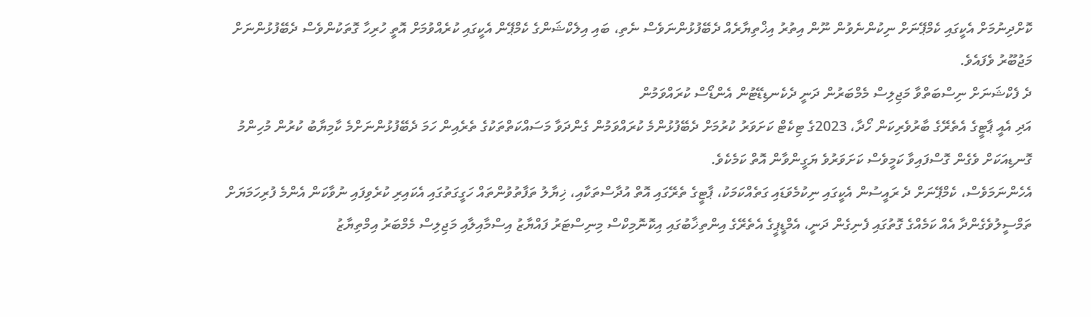ކޮށްދިނުމަށް އެކީގައި ކެމްޕޭނަށް ނިކުންނެވުން ނޫން އިތުރު އިޚްތިޔާރެއް ދެބޭފުޅުންނަވެސް ނެތި، ބައި އިލެކްޝަންގެ ކެމްޕޭން އެކީގައި ކުރެއްވުމަށް އޮތީ ހުރިހާ ގޮތަކުންވެސް ދެބޭފުޅުންނަށް މަޖުބޫރު ވެފައެވެ.
ދެ ފެކްޝަނަށް ނިސްބަތްވާ މަޖިލިސް މެމްބަރުން ދަނީ ދެކެނޑިޑޭޓުން އެންޑޯސް ކުރައްވަމުން
އަދި އެއީ ޕާޓީގެ އެތެރޭގެ ބާރުވެރިކަން ހޯދާ، 2023ގެ ޓިކެޓް ކަށަވަރު ކުރުމަށް ދެބޭފުޅުންމެ ކުރައްވަމުން ގެންދަވާ މަސައްކަތްތަކުގެ ތެރެއިން ހަމަ ދެބޭފުޅުންނަށްމެ ކާމިޔާބު ކުރުން މުހިންމު ގޮނޑިއަކަށް ވެގެން ގޮސްފައިވާ ކަމީވެސް ކަށަވަރުވެ ޔަގީންވާން އޮތް ކަމެކެވެ.
އެހެންނަމަވެސް، ކެމްޕޭނަށް ދެ ރައީސުން އެކީގައި ނިކުމެވަޑައި ގަތެއްކަމަކު، ޕާޓީގެ ތެރޭގައި އޮތް އުދާސްތަކާއި، ޚިޔާލު ތަފާތުވުންތައް ހަގީގަތުގައި އެކައިރި ކުރެވިފައި ނުވާކަން އެންމެ ފުރިހަމަޔަށް ތަމްސީލުވެގެންދާ އެއް ކަމެއްގެ ގޮތުގައި ފެނިގެން ދަނީ، އެމްޑީޕީގެ އެތެރޭގެ އިންތިޚާބުގައި އިކޮނޮމިކްސް މިނިސްޓަރު ފައްޔާޒު އިސްމާއިލާއި މަޖިލިސް މެމްބަރު އިމްތިޔާޒު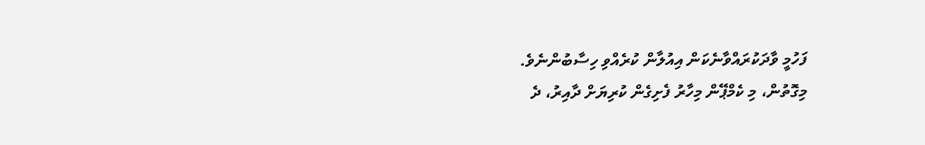ފަހުމީ ވާދަކުރައްވާނެކަން އިއުލާން ކުރެއްވި ހިސާބުންނެވެ.
މިގޮތުން، މި ކެމްޕޭން މިހާރު ފެށިގެން ކުރިޔަށް ދާއިރު، ދެ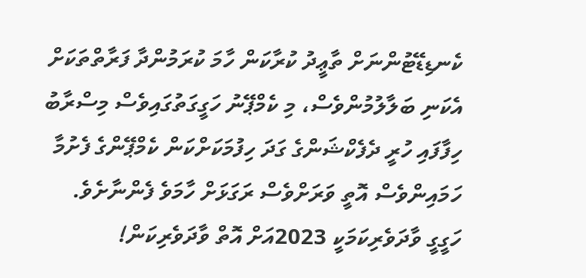ކެނޑިޑޭޓުންނަށް ތާޢީދު ކުރާކަން ހާމަ ކުރަމުންދާ ފަރާތްތަކަށް އެކަނި ބަލާލުމުންވެސް، މި ކެމްޕޭނު ހަގީގަތުގައިވެސް މިސްރާބު ހިފާފައި ހުރީ ދެފެކްޝަންގެ ގަދަ ހިފުމަކަށްކަން ކެމްޕޭންގެ ފެށުމާ ހަމައިންވެސް އޮތީ ވަރަށްވެސް ރަގަޅަށް ހާމަވެ ފެންނާށެވެ.
ހަގީގީ ވާދަވެރިކަމަކީ 2023އަށް އޮތް ވާދަވެރިކަން!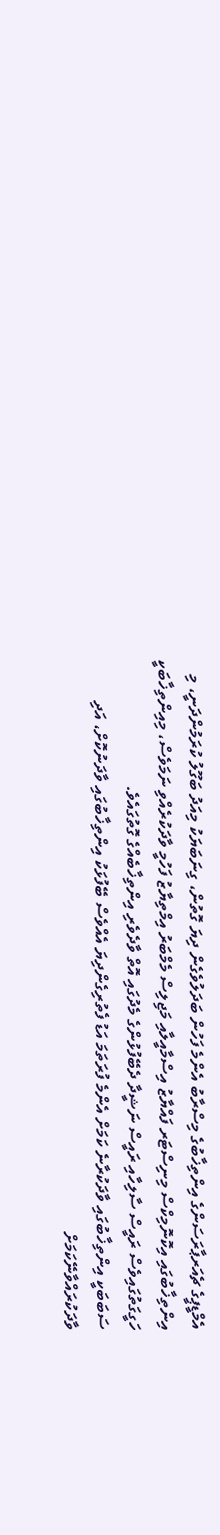އެމްޑީޕީގެ ޗެއަރޕާރަސަންގެ އިންތިޚާބުގެ މިސްރާބު އެންމެ ފަހުން ބަދަލުވެގެން ދިޔަ ގޮތުން، ގިނަބަޔަކު މިއަދު ބަގޫލު ކުރަމުންދަނީ، މި އިންތިޚާބުގައި އިކޮނޮމިކްސް މިނިސްޓަރ ފައްޔާޒު އިސްމާއީލާއި މަޖިލިސް މެމްބަރު އިމްތިޔާޒު ފަހުމީ ވާދަކުރެއްވި ނަމަވެސް، މިއިންތިޚާބަކީ ހަގީގަތުގައިވެސް ރައީސް ސާލިހާއި ރައީސް ނަޝީދާ ދެބޭފުޅުންގެ މެދުގައި އޮތް ވާދެވެރި އިންތިޚާބެއްގެ ގޮތުގައެވެ.
ސަބަބަކީ އިންތިޚާބުގައި ވާދަކުރާނެ ކަމަށް އެންމެ ފުރަތަމަ އަޑު ފެތުރިގެންދިޔަ އެއްވެސް ބޭފުޅަކު އިންތިޚާބުގައި ވާދަނުކޮށް، އަދި ވާދަކުރައްވާނޭކަމަށް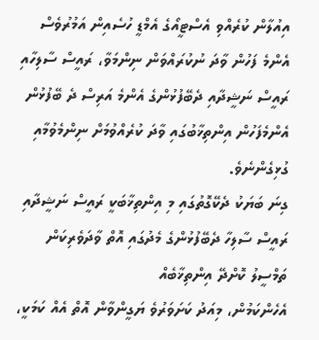އިއުލާން ކުރެއްވި އެސްޓީއޯގެ އެމްޑީ ހުސެއިން އަމުރުވެސް އެންމެ ފަހުން ވާދަ ނުކުރައްވަން ނިންމަވާ، ރައީސް ސާލިހާއި ރައީސް ނަޝީދާއި ދެބޭފުޅުންގެ އެންމެ އަރިސް ދެ ބޭފުޅުން އެންމެފަހުން އިންތިޚާބުގައި ވާދަ ކުރެއްވުމަށް ނިންމެވުމާއި ގުޅިގެންނެވެ.
ގިނަ ބަޔަކު ދެކޭގޮތުގައި މި އިންތިޚާބަކީ ރައީސް ނަޝީދާއި ރައީސް ސާލިހާ ދެބޭފުޅުންގެ މެދުގައި އޮތް ވާދަވެރިކަން ތަމްސީލު ކޮށްދޭ އިންތިޚާބެއް
އެހެންކަމުން، މިއަދު ކަށަވަރުވެ ޔަގީންވާން އޮތް އެއް ކަމަކީ،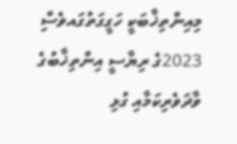މިއިންތިޚާބަކީ ހަގީގަތުގައވެސްި 2023ގެ ރިޔާސީ އިންތިޚާބުގެ ވާދަވެރިކަމާއި ގުޅި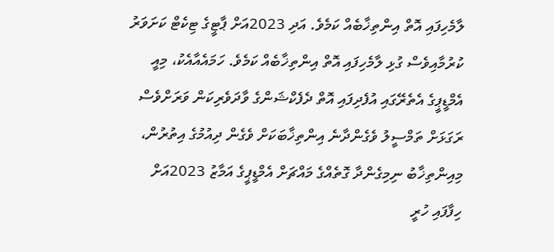ލާމެހިފައި އޮތް އިންތިޚާބެއް ކަމެވެ. އަދި 2023އަށް ޕާޓީގެ ޓިކެޓް ކަށަވަރު ކުރުމާއިވެސް ގުޅި ލާމެހިފައި އޮތް އިންތިޚާބެއް ކަމެވެ. ހަމައެއާއެކު، މިއީ އެމްޑީޕީގެ އެތެރޭގައި އުފެދިފައި އޮތް ދެފެކްޝަންގެ ވާދަވެރިކަން ވަރަށްވެސް ރަގަޅަށް ތަމްސީލު ވެގެންދާނެ އިންތިޚާބަކަށް ވެގެން ދިއުމުގެ އިތުރުން، މިއިންތިޚާބު ނިމިގެންދާ ގޮތެއްގެ މައްޗަށް އެމްޑީޕީގެ އަމާޒު 2023އަށް ހިފާފައި ހުރީ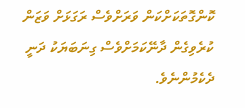ކޮންގޮތަކަށްކަން ވަރަށްވެސް ރަގަޅަށް ވަޒަން ކުރެވިގެން ދާނޭކަމަށްވެސް ގިނަބަޔަކު ދަނީ ދެކެމުންނެވެ.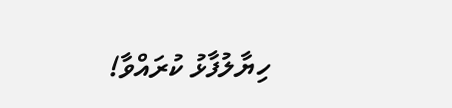ހިޔާލުފާޅު ކުރައްވާ!